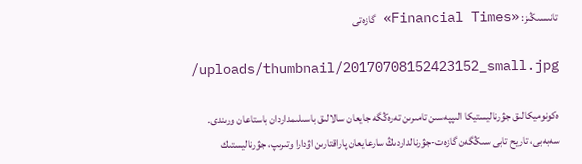تانىسىڭىز: «Financial Times» گازەتى

/uploads/thumbnail/20170708152423152_small.jpg

ەكونوميكالىق جۋرناليستيكا الىپپەسىن تامىرىن تەرەڭگە جايعان سالالىق باسىلىمداردان باستاعان ورىندى. سەبەبى، تاريح تابى سىڭگەن گازەت-جۋرنالداردىڭ سارعايعان پاراقتارىن اۋدارا وتىرىپ، جۋرناليستىك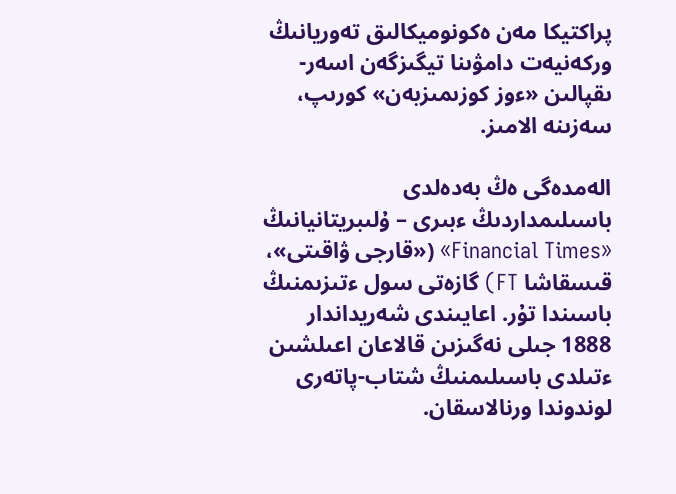پراكتيكا مەن ەكونوميكالىق تەوريانىڭ وركەنيەت دامۋىنا تيگىزگەن اسەر-ىقپالىن «ءوز كوزىمىزبەن» كورىپ، سەزىنە الامىز.

الەمدەگى ەڭ بەدەلدى باسىلىمداردىڭ ءبىرى – ۇلىبريتانيانىڭ  «Financial Times» («قارجى ۋاقىتى»، قىسقاشا FT) گازەتى سول ءتىزىمنىڭ باسىندا تۇر. اعايىندى شەريداندار 1888 جىلى نەگىزىن قالاعان اعىلشىن ءتىلدى باسىلىمنىڭ شتاب-پاتەرى لوندوندا ورنالاسقان.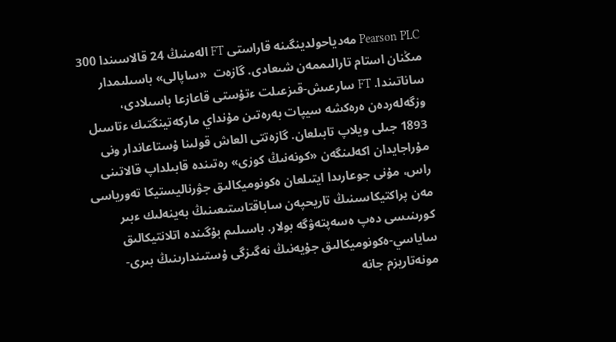Pearson PLC مەدياحولدينگىنە قاراستى FT الەمنىڭ 24 قالاسىندا 300 مىڭنان استام تارالىممەن شىعادى. گازەت  «ساپالى» باسىلىمدار ساناتىندا. FT سارعىش-قىزعىلت ءتۇستى قاعازعا باسىلادى، وزگەلەردەن ەرەكشە سيپات بەرەتىن مۇنداي ماركەتينگتىك ءتاسىل 1893 جىلى ويلاپ تابىلعان. گازەتتى العاش قولىنا ۇستاعاندار ونى مۇراجايدان اكەلىنگەن «كونەنىڭ كوزى» رەتىندە قابىلداپ قالاتىنى راس، مۇنى جوعارىدا ايتىلعان ەكونوميكالىق جۋرناليستيكا تەورياسى مەن پراكتيكاسىنىڭ تاريحپەن ساباقتاستىعىنىڭ بەينەلىك ءبىر كورىنىسى دەپ ەسەپتەۋگە بولار. باسىلىم بۇگىندە اتلانتيكالىق ساياسي-ەكونوميكالىق جۇيەنىڭ نەگىزگى ۇستىندارىنىڭ بىرى-مونەتاريزم جانە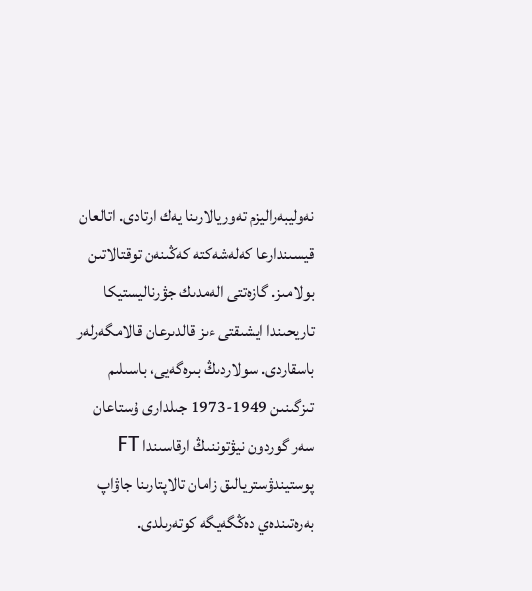نەوليبەراليزم تەوريالارىنا يەك ارتادى. اتالعان قيسىندارعا كەلەشەكتە كەڭىنەن توقتالاتىن بولامىز. گازەتتى الەمدىك جۋرناليستيكا تاريحىندا ايشىقتى ءىز قالدىرعان قالامگەرلەر باسقاردى. سولاردىڭ بىرەگەيى، باسىلىم تىزگىنىن 1949-1973 جىلدارى ۇستاعان سەر گوردون نيۋتوننىڭ ارقاسىندا FT پوستيندۋستريالىق زامان تالاپتارىنا جاۋاپ بەرەتىندەي دەڭگەيگە كوتەرىلدى.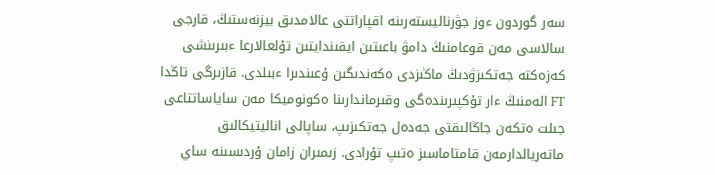سەر گوردون ءوز جۋرناليستەرىنە اقپاراتتى عالامدىق بيزنەستىڭ، قارجى سالاسى مەن قوعامنىڭ دامۋ باعىتىن ايقىندايتىن تۇلعالارعا ءبىرىنشى كەزەكتە جەتكىزۋدىڭ ماڭىزدى ەكەندىگىن ۇعىندىرا ءبىلدى. قازىرگى تاڭدا FT الەمنىڭ ءار تۇكپىرىندەگى وقىرماندارىنا ەكونوميكا مەن ساياساتتاعى جىلت ەتكەن جاڭالىقتى جەدەل جەتكىزىپ، ساپالى اناليتيكالىق ماتەريالدارمەن قامتاماسىز ەتىپ تۇرادى. زىمىران زامان ۇردىسىنە ساي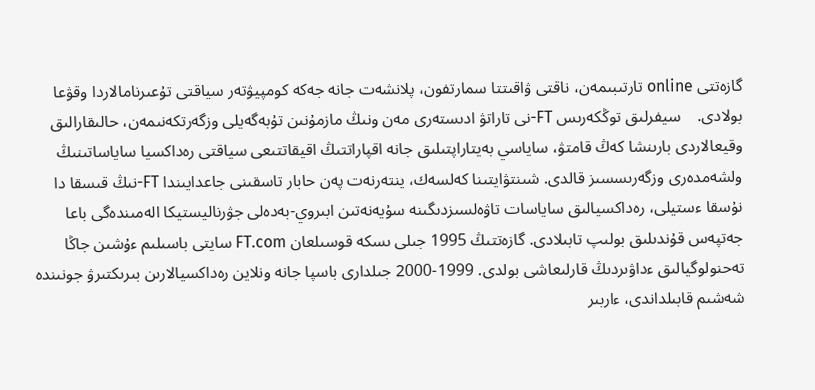گازەتتى online تارتىبىمەن، ناقتى ۋاقىتتا سمارتفون، پلانشەت جانە جەكە كومپيۋتەر سياقتى تۇعىرنامالاردا وقۋعا بولادى.    سيفرلىق توڭكەرىس FT-نى تاراتۋ ادىستەرى مەن ونىڭ مازمۇنىن تۇبەگەيلى وزگەرتكەنىمەن، حالىقارالىق وقيعالاردى بارىنشا كەڭ قامتۋ، ساياسي بەيتاراپتىلىق جانە اقپاراتتىڭ اقيقاتتىعى سياقتى رەداكسيا ساياساتىنىڭ ولشەمدەرى وزگەرىسسىز قالدى. شىنتۋايتىنا كەلسەك، ينتەرنەت پەن حابار تاسقىنى جاعدايىندا FT-نىڭ قىسقا دا نۇسقا ءستيلى، رەداكسيالىق ساياسات تاۋەلسىزدىگىنە سۇيەنەتىن ابىروي-بەدەلى جۋرناليستيكا الەمىندەگى باعا جەتپەس قۇندىلىق بولىپ تابىلادى. گازەتتىڭ 1995 جىلى ىسكە قوسىلعان FT.com سايتى باسىلىم ءۇشىن جاڭا تەحنولوگيالىق ءداۋىردىڭ قارلىعاشى بولدى. 1999-2000 جىلدارى باسپا جانە ونلاين رەداكسيالارىن بىرىكتىرۋ جونىندە شەشىم قابىلداندى، ءاربىر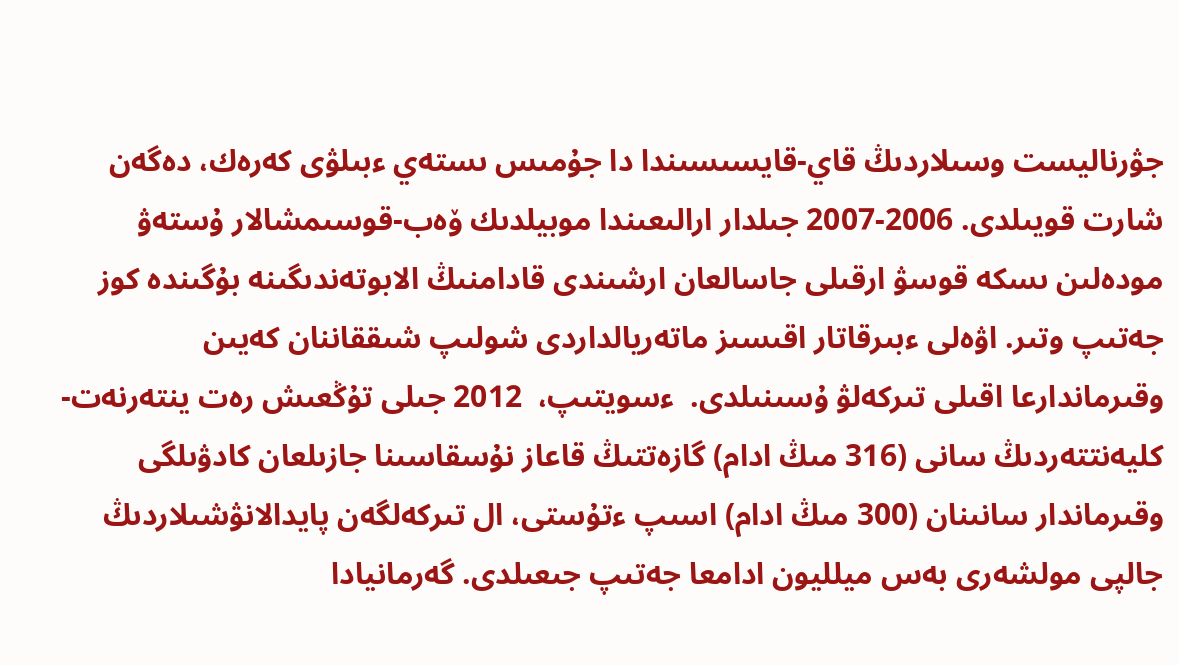جۋرناليست وسىلاردىڭ قاي-قايسىسىندا دا جۇمىس ىستەي ءبىلۋى كەرەك، دەگەن شارت قويىلدى. 2006-2007 جىلدار ارالىعىندا موبيلدىك ۆەب-قوسىمشالار ۇستەۋ مودەلىن ىسكە قوسۋ ارقىلى جاسالعان ارشىندى قادامنىڭ الابوتەندىگىنە بۇگىندە كوز جەتىپ وتىر. اۋەلى ءبىرقاتار اقىسىز ماتەريالداردى شولىپ شىققاننان كەيىن وقىرماندارعا اقىلى تىركەلۋ ۇسىنىلدى.  ءسويتىپ،  2012 جىلى تۇڭعىش رەت ينتەرنەت-كليەنتتەردىڭ سانى (316 مىڭ ادام) گازەتتىڭ قاعاز نۇسقاسىنا جازىلعان كادۋىلگى وقىرماندار سانىنان (300 مىڭ ادام) اسىپ ءتۇستى، ال تىركەلگەن پايدالانۋشىلاردىڭ جالپى مولشەرى بەس ميلليون ادامعا جەتىپ جىعىلدى. گەرمانيادا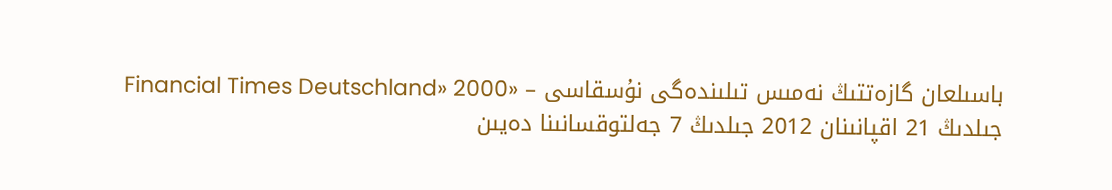باسىلعان گازەتتىڭ نەمىس تىلىندەگى نۇسقاسى – «Financial Times Deutschland» 2000 جىلدىڭ 21 اقپانىنان 2012 جىلدىڭ 7 جەلتوقسانىنا دەيىن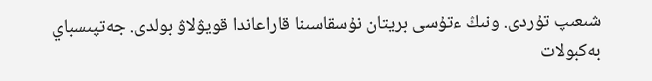شىعىپ تۇردى. ونىڭ ءتۇسى بريتان نۇسقاسىنا قاراعاندا قويۋلاۋ بولدى. جەتپىسباي بەكبولات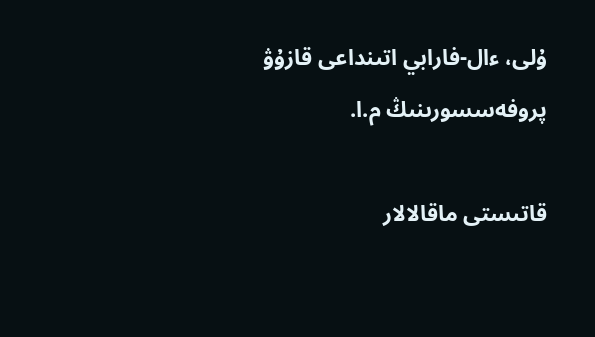ۇلى، ءال-فارابي اتىنداعى قازۇۋ پروفەسسورىنىڭ م.ا.

قاتىستى ماقالالار